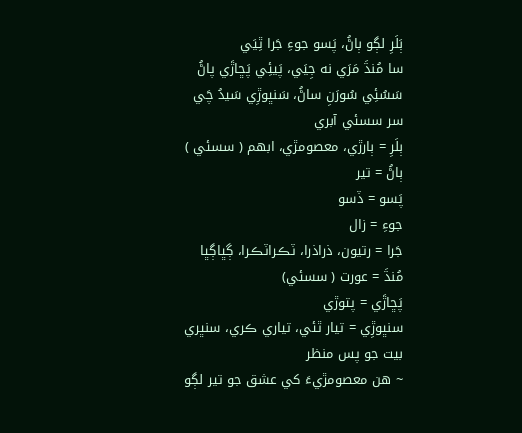ٻَلَرِ لڳو ٻاڻُ، پَسو جوءِ جَرا ٿِيَي
سا مُنڌَ مَرَي نه جِيَي، پَيئِي پَڇاڙَي پاڻُ
سَسُئِي سُورَنِ ساڻُ، سَنڀوڙِي سَيدُ چَي
سر سسئي آبري
ٻلَرِ = ٻارڙي، معصومڙي، ابهم ( سسئي )
ٻاڻُ = تير
پَسو = ڏسو
جوءِ = زال
جَرا = رتيون، ذراذرا، ٽڪراٽڪرا، ڳڀاڳڀا
مُنڌَ = عورت ( سسئي)
پَڇاڙَي = پتوڙي
سنڀوڙِي = تيار ٿئي، تياري ڪري، سنڀري
بيت جو پس منظر
~ هن معصومڙيءَ کي عشق جو تير لڳو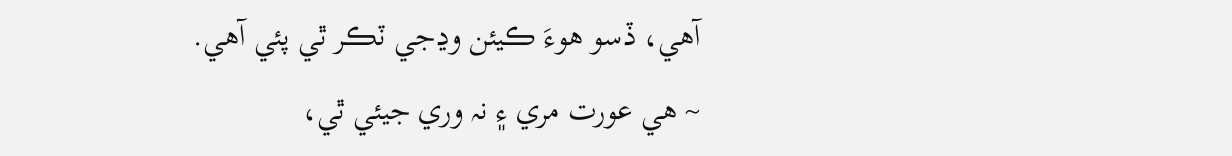آهي، ڏسو هوءَ ڪيئن وڍجي ٽڪر ٿي پئي آهي.
~ هي عورت مري ۽ نہ وري جيئي ٿي،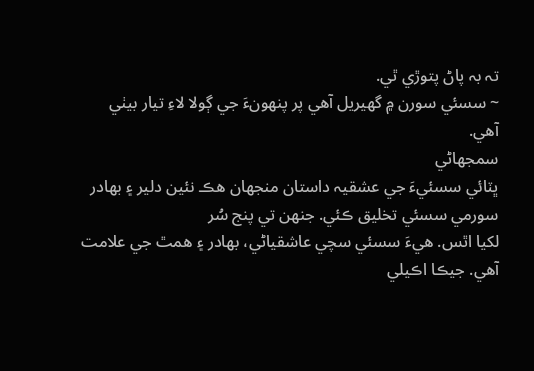تہ بہ پاڻ پتوڙي ٿي.
~ سسئي سورن ۾ گهيريل آهي پر پنهونءَ جي ڳولا لاءِ تيار بيٺي آهي.
سمجهاڻي
ڀٽائي سسئيءَ جي عشقيہ داستان منجهان هڪ نئين دلير ۽ بهادر سورمي سسئي تخليق ڪئي. جنهن تي پنج سُر
لکيا اٿس. هيءَ سسئي سچي عاشقياڻي، بهادر ۽ همٿ جي علامت آهي. جيڪا اڪيلي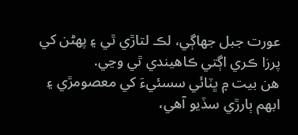عورت جبل جهاڳي، لڪ لتاڙي ٿي ۽ پهڻن کي پرزا ڪري اڳتي ڪاهيندي ٿي وڃي.
هن بيت ۾ ڀٽائي سسئيءَ کي معصومڙي ۽ ابهم ٻارڙي سڏيو آهي،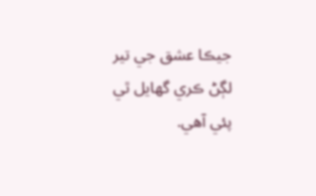جيڪا عشق جي تير لڳڻ ڪري گهايل ٿي پئي آهي.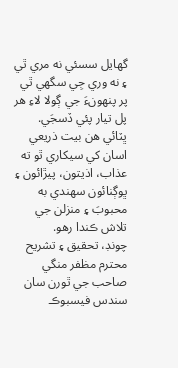گهايل سسئي نه مري ٿي ۽ نه وري جِي سگهي ٿي پر پنهونءَ جي ڳولا لاءِ هر پل تيار پئي ڏسجَي.
ڀٽائي هن بيت ذريعي اسان کي سيکاري ٿو ته عذاب، اذيتون، پيڙائون ۽ ڀوڳنائون سهندي به محبوبَ ۽ منزلن جي تلاش ڪندا رهو.
چونڊ، تحقيق ۽ تشريح محترم مظفر منگي صاحب جي ٿورن سان سندس فيسبوڪ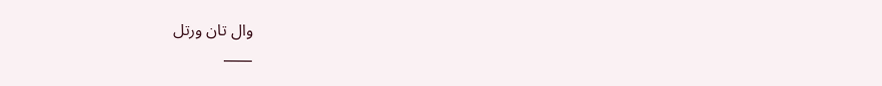وال تان ورتل
____